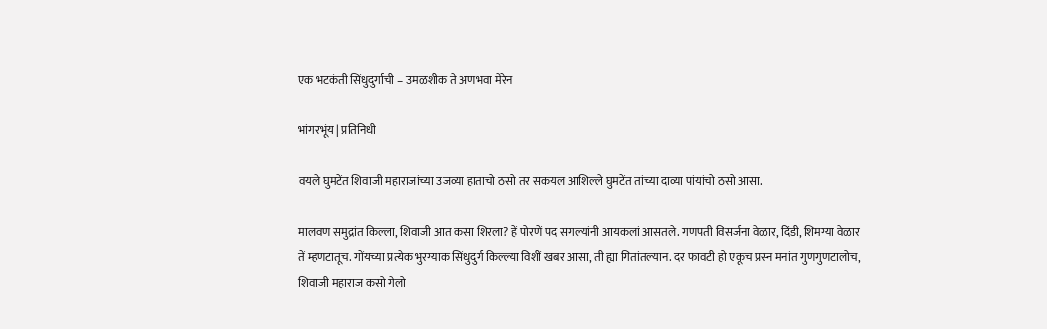एक भटकंती सिंधुदुर्गाची – उमळशीक ते अणभवा मेरेन

भांगरभूंय | प्रतिनिधी

वयले घुमटेंत शिवाजी महाराजांच्या उजव्या हाताचो ठसो तर सकयल आशिल्ले घुमटेंत तांच्या दाव्या पांयांचो ठसो आसा.

मालवण समुद्रांत किल्ला, शिवाजी आत कसा शिरला? हें पोरणें पद सगल्यांनी आयकलां आसतले. गणपती विसर्जना वेळार, दिंडी, शिमग्या वेळार तें म्हणटातूच. गोंयच्या प्रत्येक भुरग्याक सिंधुदुर्ग किल्ल्या विशीं खबर आसा, ती ह्या गितांतल्यान. दर फावटी हो एकूच प्रस्न मनांत गुणगुणटालोच, शिवाजी महाराज कसो गेलो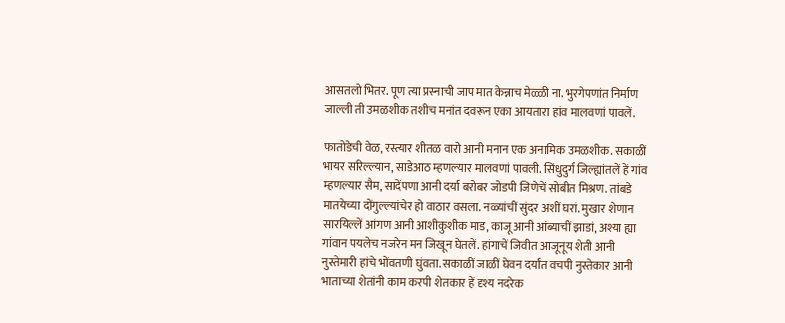आसतलो भितर. पूण त्या प्रस्नाची जाप मात केन्नाच मेळ्ळी ना. भुरगेपणांत निर्माण जाल्ली ती उमळशीक तशीच मनांत दवरून एका आयतारा हांव मालवणां पावलें.

फातोडेची वेळ, रस्त्यार शीतळ वारो आनी मनान एक अनामिक उमळशीक. सकाळीं भायर सरिल्ल्यान, साडेआठ म्हणल्यार मालवणां पावली. सिंधुदुर्ग जिल्ह्यांतलें हें गांव म्हणल्यार सैम, सादेंपणा आनी दर्या बरोबर जोडपी जिणेचें सोबीत मिश्रण. तांबडे मातयेच्या दोंगुल्ल्यांचेर हो वाठार वसला. नळ्यांचीं सुंदर अशीं घरां. मुखार शेणान सारयिल्लें आंगण आनी आशीकुशीक माड, काजू आनी आंब्याचीं झाडां, अश्या ह्या गांवान पयलेच नजरेन मन जिखून घेतलें. हांगाचें जिवीत आजूनूय शेती आनी नुस्तेमारी हांचे भोंवतणी घुंवता. सकाळीं जाळीं घेवन दर्यांत वचपी नुस्तेकार आनी भाताच्या शेतांनी काम करपी शेतकार हें दृश्य नदरेक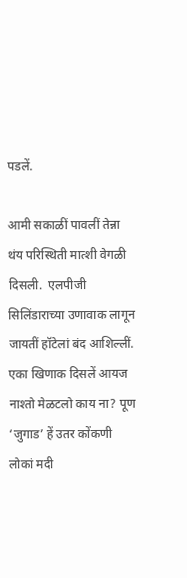पडलें.

आमी सकाळीं पावलीं तेन्ना थंय परिस्थिती मात्शी वेगळी दिसली.  एलपीजी सिलिंडाराच्या उणावाक लागून जायतीं हॉटेलां बंद आशिल्लीं. एका खिणाक दिसलें आयज नाश्तो मेळटलो काय ना? पूण ‘जुगाड’ हें उतर कोंकणी लोकां मदी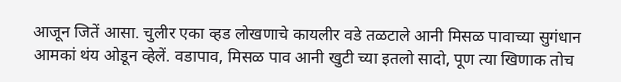आजून जितें आसा. चुलीर एका व्हड लोखणाचे कायलीर वडे तळटाले आनी मिसळ पावाच्या सुगंधान आमकां थंय ओडून व्हेलें. वडापाव, मिसळ पाव आनी खुटी च्या इतलो सादो, पूण त्या खिणाक तोच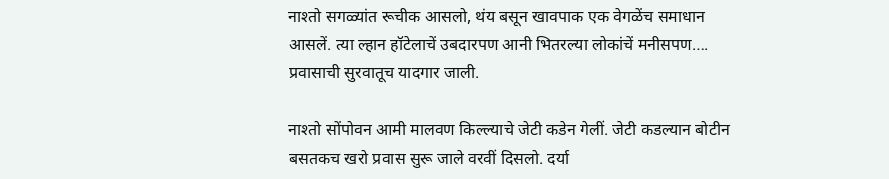नाश्तो सगळ्यांत रूचीक आसलो, थंय बसून खावपाक एक वेगळेंच समाधान आसलें. त्या ल्हान हॉटेलाचें उबदारपण आनी भितरल्या लोकांचें मनीसपण…. प्रवासाची सुरवातूच यादगार जाली.

नाश्तो सोंपोवन आमी मालवण किल्ल्याचे जेटी कडेन गेलीं. जेटी कडल्यान बोटीन बसतकच खरो प्रवास सुरू जाले वरवीं दिसलो. दर्या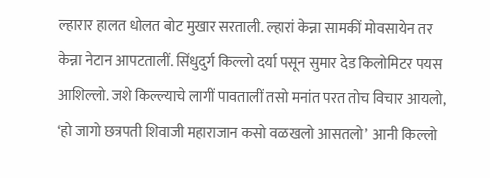ल्हारार हालत धोलत बोट मुखार सरताली. ल्हारां केन्ना सामकीं मोवसायेन तर केन्ना नेटान आपटतालीं. सिंधुदुर्ग किल्लो दर्या पसून सुमार देड किलोमिटर पयस आशिल्लो. जशे किल्ल्याचे लागीं पावतालीं तसो मनांत परत तोच विचार आयलो, ‘हो जागो छत्रपती शिवाजी महाराजान कसो वळखलो आसतलो’  आनी किल्लो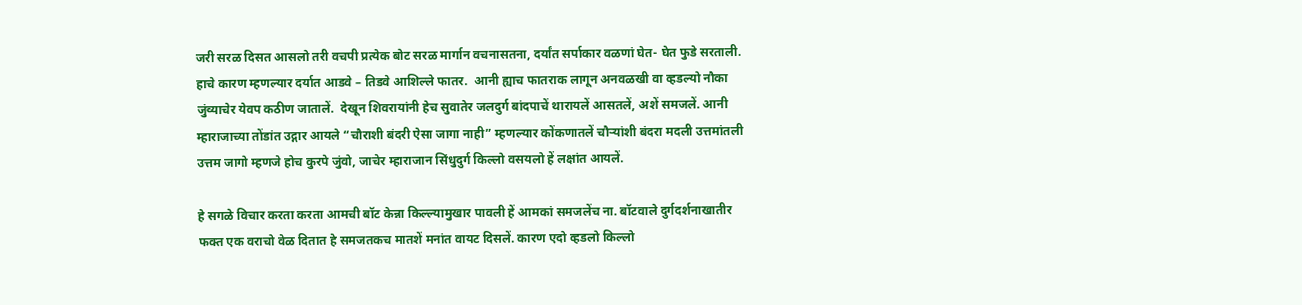जरी सरळ दिसत आसलो तरी वचपी प्रत्येक बोट सरळ मार्गान वचनासतना, दर्यांत सर्पाकार वळणां घेत- घेत फुडे सरताली. हाचे कारण म्हणल्यार दर्यात आडवे – तिडवे आशिल्ले फातर.  आनी ह्याच फातराक लागून अनवळखी वा व्हडल्यो नौका जुंव्याचेर येवप कठीण जातालें.  देखून शिवरायांनी हेच सुवातेर जलदुर्ग बांदपाचें थारायलें आसतलें, अशें समजलें. आनी म्हाराजाच्या तोंडांत उद्गार आयले “चौराशी बंदरी ऐसा जागा नाही” म्हणल्यार कोंकणातलें चौऱ्यांशी बंदरा मदली उत्तमांतली उत्तम जागो म्हणजे होच कुरपे जुंवो, जाचेर म्हाराजान सिंधुदुर्ग किल्लो वसयलो हें लक्षांत आयलें.

हे सगळे विचार करता करता आमची बॉट केन्ना किल्ल्यामुखार पावली हें आमकां समजलेंच ना. बॉटवाले दुर्गदर्शनाखातीर फक्त एक वराचो वेळ दितात हे समजतकच मातशें मनांत वायट दिसलें. कारण एदो व्हडलो किल्लो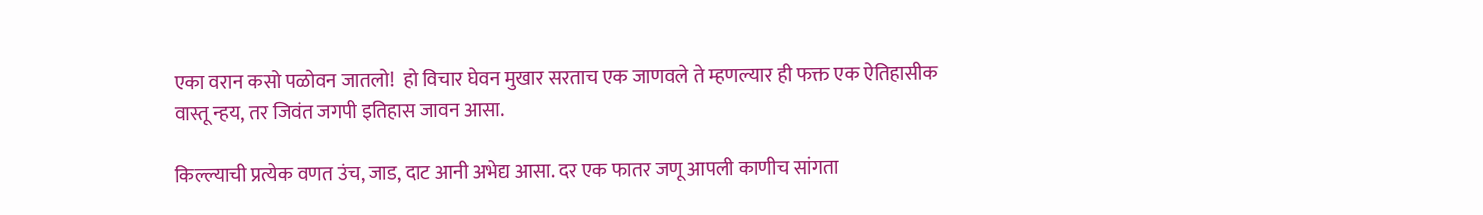एका वरान कसो पळोवन जातलो!  हो विचार घेवन मुखार सरताच एक जाणवले ते म्हणल्यार ही फक्त एक ऐतिहासीक वास्तू न्हय, तर जिवंत जगपी इतिहास जावन आसा.

किल्ल्याची प्रत्येक वणत उंच, जाड, दाट आनी अभेद्य आसा. दर एक फातर जणू आपली काणीच सांगता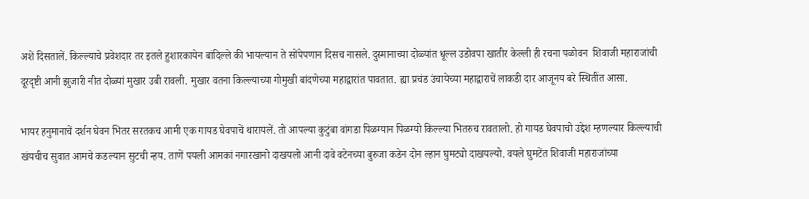अशें दिसतालें. किल्ल्याचे प्रवेशदार तर इतले हुशारकायेन बांदिल्ले की भायल्यान ते सोंपेपणान दिसच नासले. दुस्मानाच्या दोळ्यांत धूल्ल उडोवपा खातीर केल्ली ही रचना पळोवन  शिवाजी महाराजांची दूरदृष्टी आनी झुजारी नीत दोळ्यां मुखार उबी रावली. मुखार वतना किल्ल्याच्या गोमुखी बांदणेच्या महाद्वारांत पावतात. ह्या प्रचंड उंचायेच्या महाद्वाराचें लाकडी दार आजूनय बरे स्थितींत आसा.

भायर हनुमानाचें दर्शन घेवन भितर सरतकच आमी एक गायड घेवपाचें थारायलें. तो आपल्या कुटुंबा वांगडा पिळग्यान पिळग्यो किल्ल्या भितरुच रावतालो. हो गायड घेवपाचो उद्देश म्हणल्यार किल्ल्याची खंयचीच सुवात आमचे कडल्यान सुटची न्हय. ताणें पयली आमकां नगारखानो दाखयलो आनी दावे वटेनच्या बुरुजा कडेन दोन ल्हान घुमट्यो दाखयल्यो. वयले घुमटेंत शिवाजी महाराजांच्या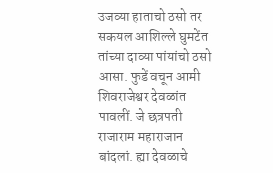उजव्या हाताचो ठसो तर सकयल आशिल्ले घुमटेंत तांच्या दाव्या पांयांचो ठसो आसा. फुडें वचून आमी शिवराजेश्वर देवळांत पावलीं. जे छत्रपती राजाराम महाराजान बांदलां. ह्या देवळाचे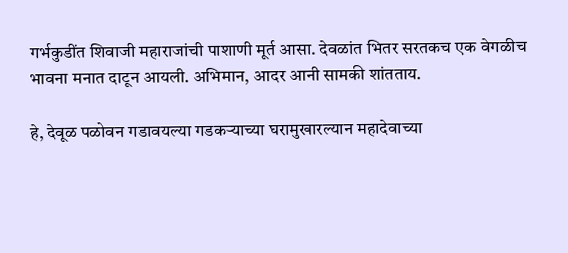गर्भकुडींत शिवाजी महाराजांची पाशाणी मूर्त आसा. देवळांत भितर सरतकच एक वेगळीच भावना मनात दाटून आयली. अभिमान, आदर आनी सामकी शांतताय.

हे, देवूळ पळोवन गडावयल्या गडकऱ्याच्या घरामुखारल्यान महादेवाच्या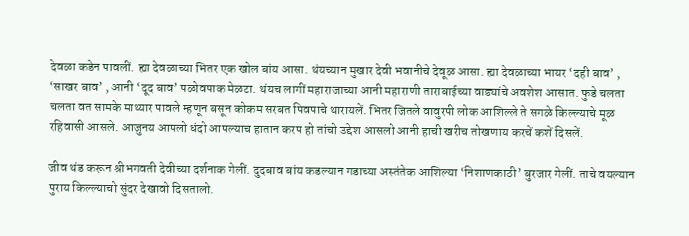देवळा कडेन पावलीं. ह्या देवळाच्या भितर एक खोल बांय आसा. थंयच्यान मुखार देवी भवानीचे देवूळ आसा. ह्या देवळाच्या भायर ‘दही बाव’ , ‘साखर बाव’ , आनी ‘दूद बाव’ पळोवपाक मेळटा. थंयच लागीं महाराजाच्या आनी महाराणी ताराबाईच्या वाड्यांचे अवशेश आसात. फुडे चलता चलता वत सामके माथ्यार पावले म्हणून बसून कोकम सरबत पिवपाचे थारायलें. भितर जितले वावुरपी लोक आशिल्ले ते सगळे किल्ल्याचे मूळ रहिवासी आसले. आजुनय आप‌लो धंदो आपल्याच हातान करप हो तांचो उद्देश आसलो आनी हाची खरीच तोखणाय करचें कशें दिसलें.

जीव थंड क‌रून श्रीभगवती देवीच्या दर्शनाक गेलीं. दुदबाव बांय कडल्यान गडाच्या अस्तंतेक आशिल्या ‘निशाणकाठी’ बुरजार गेलीं. ताचे वयल्यान पुराय किल्ल्याचो सुंदर देखावो दिसतालो.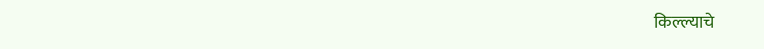किल्ल्याचे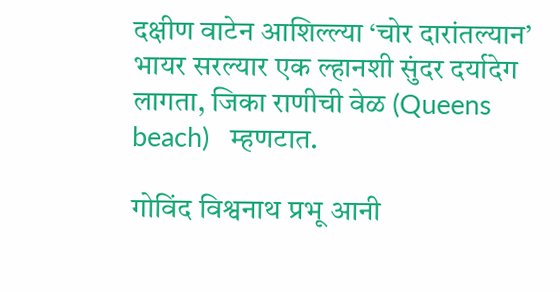दक्षीण वाटेन आशिल्ल्या ‘चोर दारांतल्यान’ भायर सरल्यार एक ल्हानशी सुंदर दर्यादेग लागता, जिका राणीची वेळ (Queens beach)   म्हणटात.

गोविंद विश्वनाथ प्रभू आनी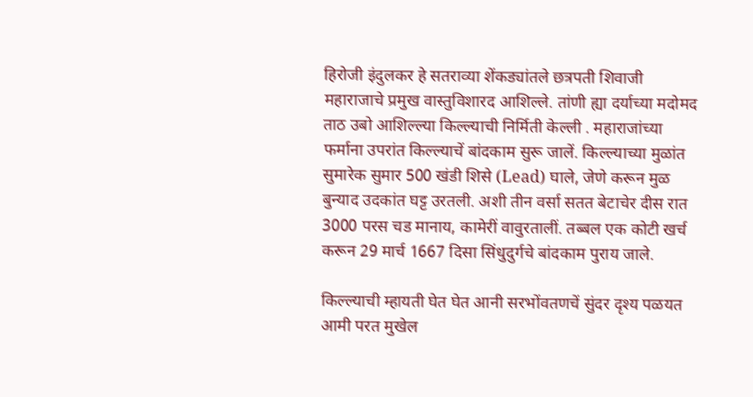हिरोजी इंदुलकर हे सतराव्या शेंकड्यांतले छत्रपती शिवाजी महाराजाचे प्रमुख वास्तुविशारद आशिल्ले. तांणी ह्या दर्याच्या मदोमद ताठ उबो आशिल्ल्या किल्ल्याची निर्मिती केल्ली . महाराजांच्या फर्माना उपरांत किल्ल्याचें बांदकाम सुरू जालें. किल्ल्याच्या मुळांत सुमारेक सुमार 500 खंडी शिसे (Lead) घाले, जेणे करून मुळ बुन्याद उदकांत घट्ट उरतली. अशी तीन वर्सा सतत बेटाचेर दीस रात 3000 परस चड मानाय, कामेरीं वावुरतालीं. तब्बल एक कोटी खर्च करून 29 मार्च 1667 दिसा सिंधुदुर्गचे बांदकाम पुराय जाले.

किल्ल्याची म्हायती घेत घेत आनी सरभोंवतणचें सुंदर दृश्य पळयत आमी परत मुखेल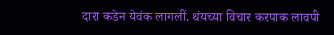दारा कडेन येवंक लागलीं. थंयच्या विचार करपाक लावपी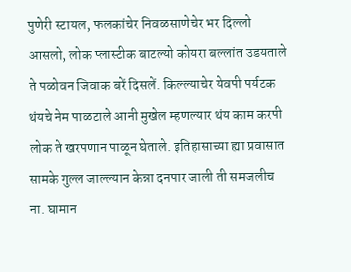पुणेरी स्टायल, फलकांचेर निवळसाणेचेर भर दिल्लो आसलो, लोक प्लास्टीक बाटल्यो कोयरा बल्लांत उडयताले ते प‌ळोवन जिवाक बरें दिसलें. किल्ल्याचेर येवपी पर्यटक थंयचे नेम पाळटाले आनी मुखेल म्हणल्यार थंय काम करपी लोक ते खरपणान पाळून घेताले. इतिहासाच्या ह्या प्रवासात सामके गुल्ल जाल्ल्यान केन्ना दनपार जाली ती समजलीच ना. घामान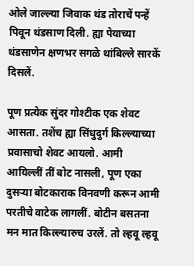ओले जाल्ल्या जिवाक थंड तोराचें पन्हें पिवून थंडसाण दिली. ह्या पेयाच्या थंडसाणेन क्षणभर सगळे थांबिल्ले सारकें दिसलें.

पूण प्रत्येक सुंदर गोश्टीक एक शेवट आसता. तशेंच ह्या सिंधुदुर्ग किल्ल्याच्या प्रवासाचो शेवट आयलो. आमी आयिल्लीं तीं बोट नासली, पूण एका दुसऱ्या बोटकाराक विनवणी करून आमी परतीचे वाटेक लागलीं. बोटीन बसतना मन मात किल्ल्यारुच उरलें. तो ल्हवू ल्हवू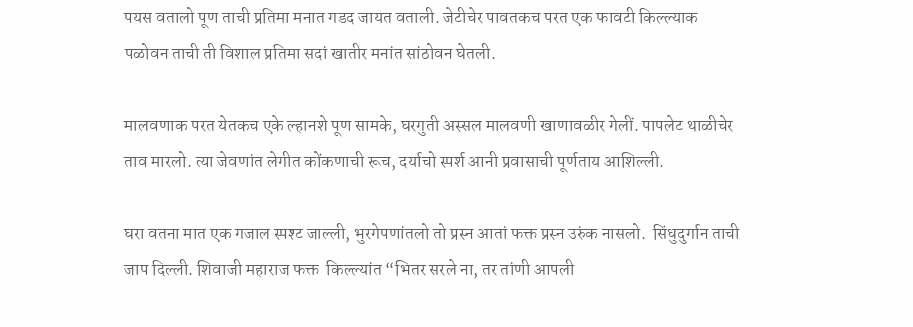पयस वतालो पूण ताची प्रतिमा मनात गडद जायत वताली. जेटीचेर पावतकच परत एक फावटी किल्ल्याक पळोवन ताची ती विशाल प्रतिमा सदां खातीर मनांत सांठोवन घेतली.

मालवणाक परत येतकच एके ल्हानशे पूण सामके, घरगुती अस्सल मालवणी खाणावळीर गेलीं. पापलेट थाळीचेर ताव मारलो. त्या जेवणांत लेगीत कोंकणाची रूच, दर्याचो स्पर्श आनी प्रवासाची पूर्णताय आशिल्ली.

घरा वतना मात एक गजाल स्पश्ट जाल्ली, भुरगेपणांतलो तो प्रस्न आतां फक्त प्रस्न उरुंक नासलो.  सिंधुदुर्गान ताची जाप दिल्ली. शिवाजी महाराज फक्त  किल्ल्यांत “भितर सरले ना, तर तांणी आपली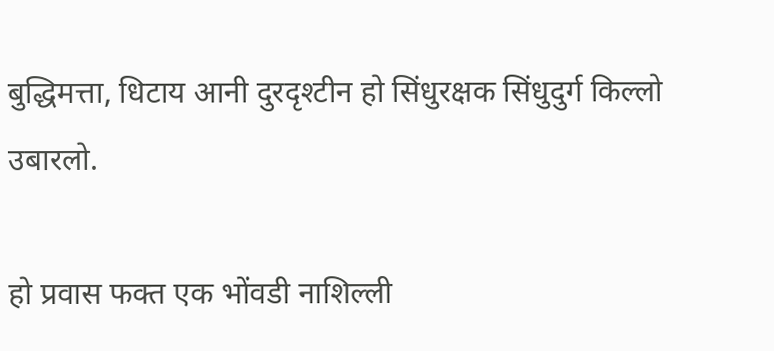बुद्धिमत्ता, धिटाय आनी दुरदृश्टीन हो सिंधुरक्षक सिंधुदुर्ग किल्लो उबारलो.

हो प्रवास फक्त एक भोंवडी नाशिल्ली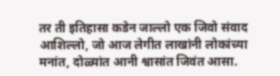तर ती इतिहासा कडेन जाल्लो एक जिवो संवाद आशिल्लो, जो आज लेगीत लाखांनी लोकांच्या मनांत, दोळ्यांत आनी श्वासांत जिवंत आसा.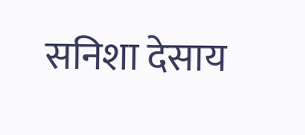सनिशा देसाय